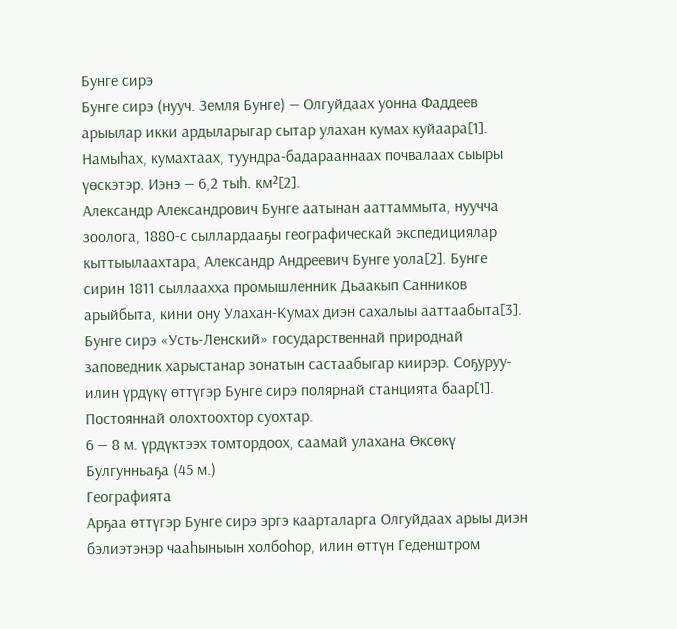Бунге сирэ
Бунге сирэ (нууч. Земля Бунге) — Олгуйдаах уонна Фаддеев арыылар икки ардыларыгар сытар улахан кумах куйаара[1]. Намыһах, кумахтаах, туундра-бадарааннаах почвалаах сыыры үөскэтэр. Иэнэ — 6,2 тыһ. км²[2].
Александр Александрович Бунге аатынан ааттаммыта, нуучча зоолога, 1880-с сыллардааҕы географическай экспедициялар кыттыылаахтара, Александр Андреевич Бунге уола[2]. Бунге сирин 1811 сыллаахха промышленник Дьаакып Санников арыйбыта, кини ону Улахан-Кумах диэн сахалыы ааттаабыта[3].
Бунге сирэ «Усть-Ленский» государственнай природнай заповедник харыстанар зонатын састаабыгар киирэр. Соҕуруу-илин үрдүкү өттүгэр Бунге сирэ полярнай станцията баар[1]. Постояннай олохтоохтор суохтар.
6 — 8 м. үрдүктээх томтордоох, саамай улахана Өксөкү Булгунньаҕа (45 м.)
Географията
Арҕаа өттүгэр Бунге сирэ эргэ каарталарга Олгуйдаах арыы диэн бэлиэтэнэр чааһыныын холбоһор, илин өттүн Геденштром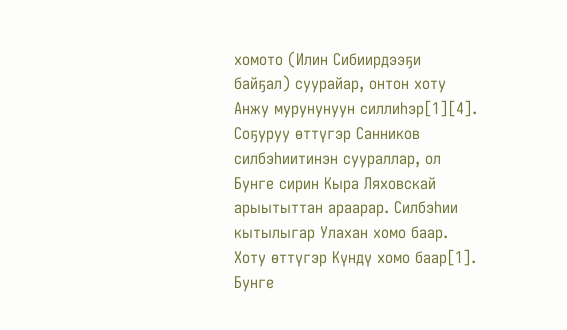хомото (Илин Сибиирдээҕи байҕал) суурайар, онтон хоту Анжу мурунунуун силлиһэр[1][4]. Соҕуруу өттүгэр Санников силбэһиитинэн суураллар, ол Бунге сирин Кыра Ляховскай арыытыттан араарар. Силбэһии кытылыгар Улахан хомо баар. Хоту өттүгэр Күндү хомо баар[1].
Бунге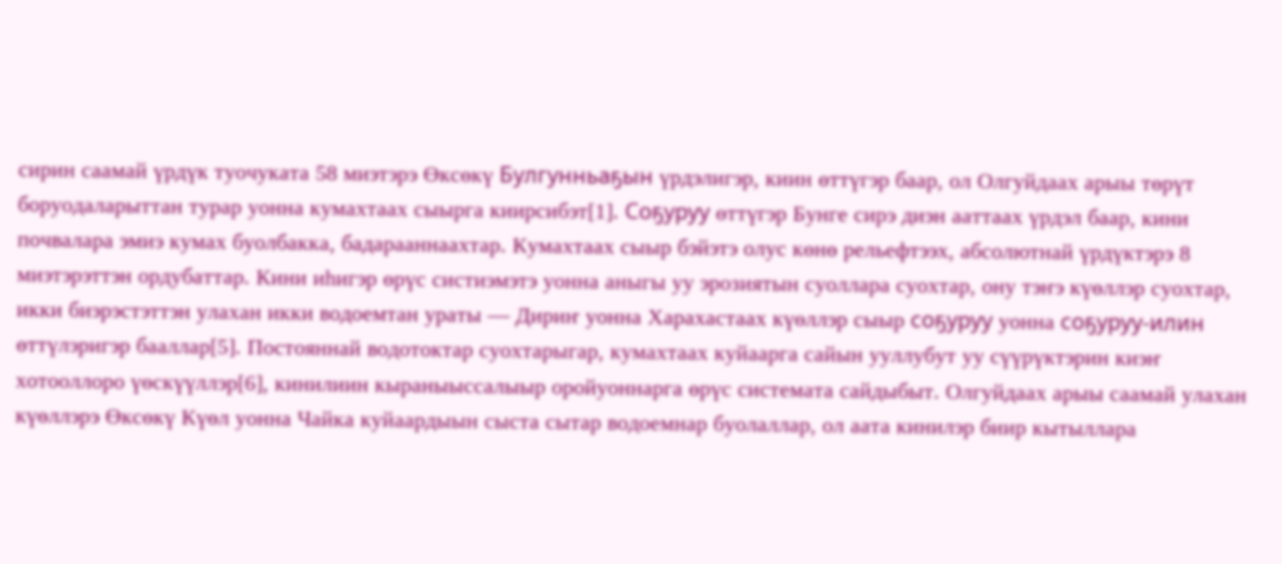сирин саамай үрдүк туочуката 58 миэтэрэ Өксөкү Булгунньаҕын үрдэлигэр, киин өттүгэр баар, ол Олгуйдаах арыы төрүт боруодаларыттан турар уонна кумахтаах сыырга киирсибэт[1]. Соҕуруу өттүгэр Бунге сирэ диэн ааттаах үрдэл баар, кини почвалара эмиэ кумах буолбакка, бадарааннаахтар. Кумахтаах сыыр бэйэтэ олус көнө рельефтээх, абсолютнай үрдүктэрэ 8 миэтэрэттэн ордубаттар. Кини иһигэр өрүс систиэмэтэ уонна аныгы уу эрозиятын суоллара суохтар, ону тэҥэ күөллэр суохтар, икки биэрэстэттэн улахан икки водоемтан ураты — Дириҥ уонна Харахастаах күөллэр сыыр соҕуруу уонна соҕуруу-илин өттүлэригэр бааллар[5]. Постояннай водотоктар суохтарыгар, кумахтаах куйаарга сайын ууллубут уу сүүрүктэрин киэҥ хотооллоро үөскүүллэр[6], кинилиин кыраныыссалыыр оройуоннарга өрүс системата сайдыбыт. Олгуйдаах арыы саамай улахан күөллэрэ Өксөкү Күөл уонна Чайка куйаардыын сыста сытар водоемнар буолаллар, ол аата кинилэр биир кытыллара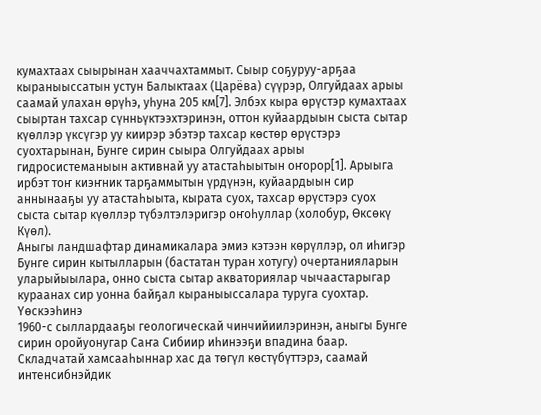кумахтаах сыырынан хааччахтаммыт. Сыыр соҕуруу-арҕаа кыраныыссатын устун Балыктаах (Царёва) сүүрэр, Олгуйдаах арыы саамай улахан өрүһэ, уһуна 205 км[7]. Элбэх кыра өрүстэр кумахтаах сыыртан тахсар сүнньүктээхтэринэн, оттон куйаардыын сыста сытар күөллэр үксүгэр уу киирэр эбэтэр тахсар көстөр өрүстэрэ суохтарынан, Бунге сирин сыыра Олгуйдаах арыы гидросистеманыын активнай уу атастаһыытын оҥорор[1]. Арыыга ирбэт тоҥ киэҥник тарҕаммытын үрдүнэн, куйаардыын сир аннынааҕы уу атастаһыыта, кырата суох, тахсар өрүстэрэ суох сыста сытар күөллэр түбэлтэлэригэр оҥоһуллар (холобур, Өксөкү Күөл).
Аныгы ландшафтар динамикалара эмиэ кэтээн көрүллэр, ол иһигэр Бунге сирин кытылларын (бастатан туран хотугу) очертанияларын уларыйыылара, онно сыста сытар акваториялар чычаастарыгар кураанах сир уонна байҕал кыраныыссалара туруга суохтар.
Үөскээһинэ
1960-с сыллардааҕы геологическай чинчийиилэринэн, аныгы Бунге сирин оройуонугар Саҥа Сибиир иһинээҕи впадина баар. Складчатай хамсааһыннар хас да төгүл көстүбүттэрэ, саамай интенсибнэйдик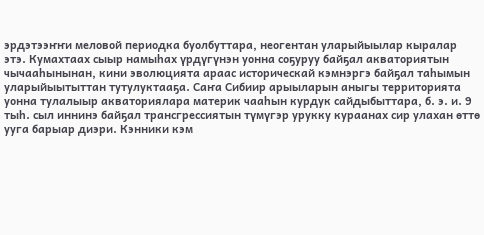эрдэтээҥҥи меловой периодка буолбуттара, неогентан уларыйыылар кыралар этэ. Кумахтаах сыыр намыһах үрдүгүнэн уонна соҕуруу байҕал акваториятын чычааһынынан, кини эволюцията араас историческай кэмнэргэ байҕал таһымын уларыйыытыттан тутулуктааҕа. Саҥа Сибиир арыыларын аныгы территорията уонна тулалыыр акваториялара материк чааһын курдук сайдыбыттара, б. э. и. 9 тыһ. сыл иннинэ байҕал трансгрессиятын түмүгэр урукку кураанах сир улахан өттө ууга барыар диэри. Кэнники кэм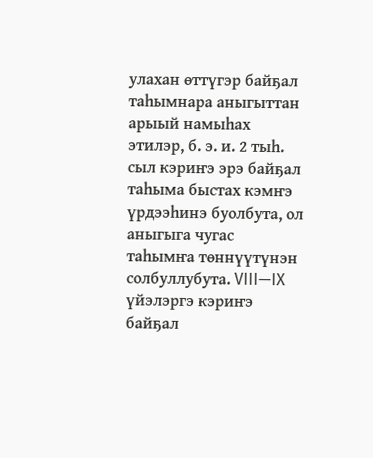улахан өттүгэр байҕал таһымнара аныгыттан арыый намыһах этилэр, б. э. и. 2 тыһ. сыл кэриҥэ эрэ байҕал таһыма быстах кэмҥэ үрдээһинэ буолбута, ол аныгыга чугас таһымҥа төннүүтүнэн солбуллубута. VIII—IX үйэлэргэ кэриҥэ байҕал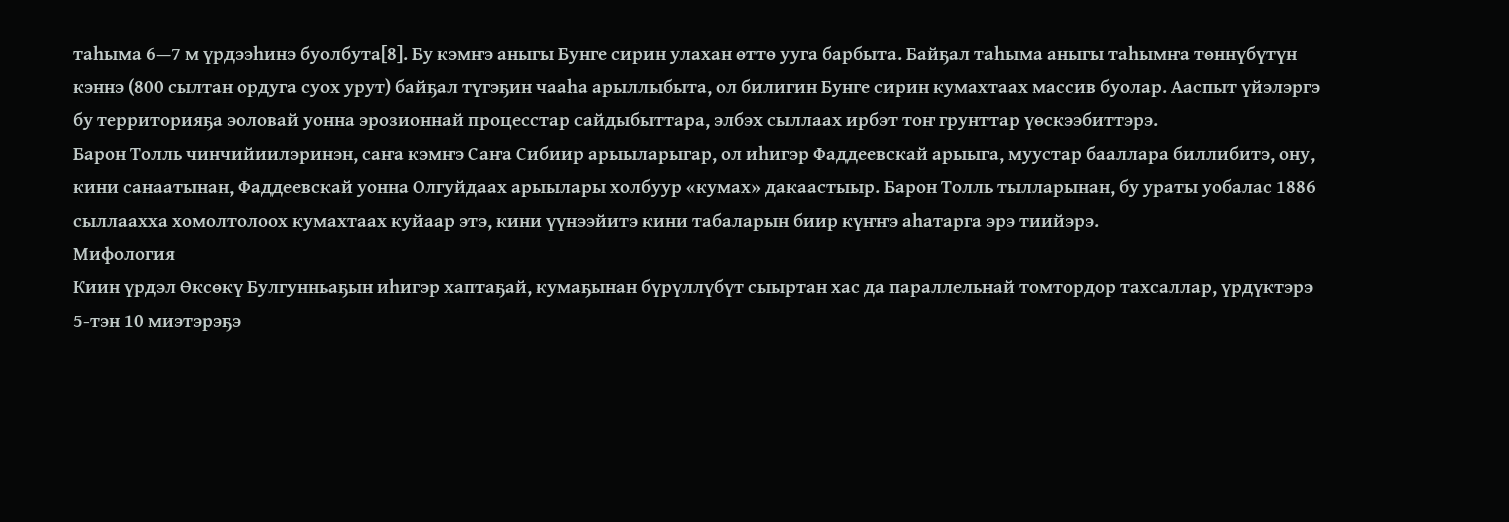таһыма 6—7 м үрдээһинэ буолбута[8]. Бу кэмҥэ аныгы Бунге сирин улахан өттө ууга барбыта. Байҕал таһыма аныгы таһымҥа төннүбүтүн кэннэ (800 сылтан ордуга суох урут) байҕал түгэҕин чааһа арыллыбыта, ол билигин Бунге сирин кумахтаах массив буолар. Ааспыт үйэлэргэ бу территорияҕа эоловай уонна эрозионнай процесстар сайдыбыттара, элбэх сыллаах ирбэт тоҥ грунттар үөскээбиттэрэ.
Барон Толль чинчийиилэринэн, саҥа кэмҥэ Саҥа Сибиир арыыларыгар, ол иһигэр Фаддеевскай арыыга, муустар бааллара биллибитэ, ону, кини санаатынан, Фаддеевскай уонна Олгуйдаах арыылары холбуур «кумах» дакаастыыр. Барон Толль тылларынан, бу ураты уобалас 1886 сыллаахха хомолтолоох кумахтаах куйаар этэ, кини үүнээйитэ кини табаларын биир күҥҥэ аһатарга эрэ тиийэрэ.
Мифология
Киин үрдэл Өксөкү Булгунньаҕын иһигэр хаптаҕай, кумаҕынан бүрүллүбүт сыыртан хас да параллельнай томтордор тахсаллар, үрдүктэрэ 5-тэн 10 миэтэрэҕэ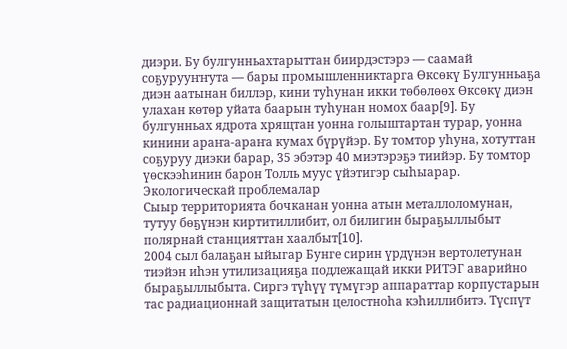диэри. Бу булгунньахтарыттан биирдэстэрэ — саамай соҕурууҥҥута — бары промышленниктарга Өксөкү Булгунньаҕа диэн аатынан биллэр, кини туһунан икки төбөлөөх Өксөкү диэн улахан көтөр уйата баарын туһунан номох баар[9]. Бу булгунньах ядрота хрящтан уонна голыштартан турар, уонна кинини араҥа-араҥа кумах бүрүйэр. Бу томтор уһуна, хотуттан соҕуруу диэки барар, 35 эбэтэр 40 миэтэрэҕэ тиийэр. Бу томтор үөскээһинин барон Толль муус үйэтигэр сыһыарар.
Экологическай проблемалар
Сыыр территорията бочканан уонна атын металлоломунан, тутуу бөҕүнэн киртитиллибит, ол билигин быраҕыллыбыт полярнай станцияттан хаалбыт[10].
2004 сыл балаҕан ыйыгар Бунге сирин үрдүнэн вертолетунан тиэйэн иһэн утилизацияҕа подлежащай икки РИТЭГ аварийно быраҕыллыбыта. Сиргэ түһүү түмүгэр аппараттар корпустарын тас радиационнай защитатын целостноһа кэһиллибитэ. Түспүт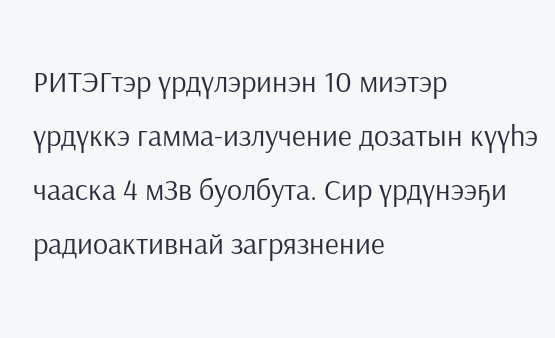РИТЭГтэр үрдүлэринэн 10 миэтэр үрдүккэ гамма-излучение дозатын күүһэ чааска 4 мЗв буолбута. Сир үрдүнээҕи радиоактивнай загрязнение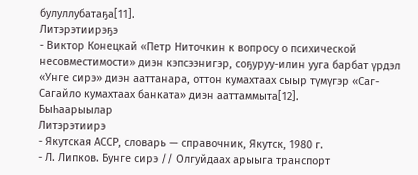булуллубатаҕа[11].
Литэрэтиирэҕэ
- Виктор Конецкай «Петр Ниточкин к вопросу о психической несовместимости» диэн кэпсээнигэр, соҕуруу-илин ууга барбат үрдэл «Унге сирэ» диэн ааттанара, оттон кумахтаах сыыр түмүгэр «Саг-Сагайло кумахтаах банката» диэн ааттаммыта[12].
Быһаарыылар
Литэрэтиирэ
- Якутская АССР, словарь — справочник, Якутск, 1980 г.
- Л. Липков. Бунге сирэ // Олгуйдаах арыыга транспорт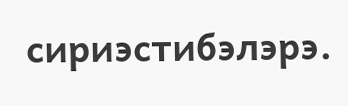сириэстибэлэрэ.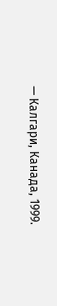— Калгари, Канада, 1999.